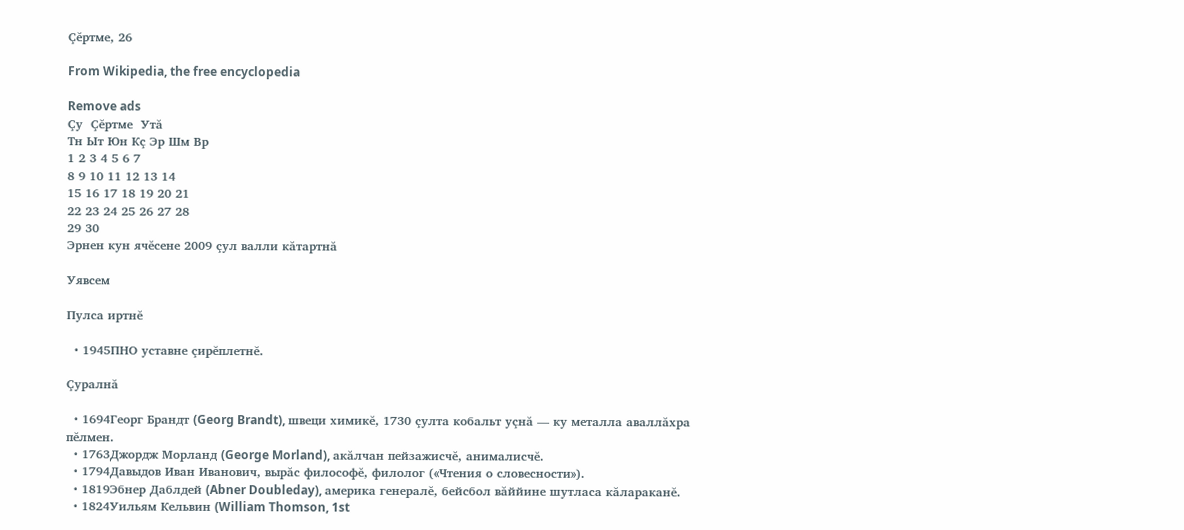Çĕртме, 26

From Wikipedia, the free encyclopedia

Remove ads
Çу  Çĕртме  Утă
Тн Ыт Юн Кç Эр Шм Вр
1 2 3 4 5 6 7
8 9 10 11 12 13 14
15 16 17 18 19 20 21
22 23 24 25 26 27 28
29 30
Эрнен кун ячĕсене 2009 çул валли кăтартнă

Уявсем

Пулса иртнĕ

  • 1945ПНО уставне çирĕплетнĕ.

Çуралнă

  • 1694Георг Брандт (Georg Brandt), швеци химикĕ, 1730 çулта кобальт уçнă — ку металла аваллăхра пĕлмен.
  • 1763Джордж Морланд (George Morland), акăлчан пейзажисчĕ, анималисчĕ.
  • 1794Давыдов Иван Иванович, вырăс философĕ, филолог («Чтения о словесности»).
  • 1819Эбнер Даблдей (Abner Doubleday), америка генералĕ, бейсбол вăййине шутласа кăлараканĕ.
  • 1824Уильям Кельвин (William Thomson, 1st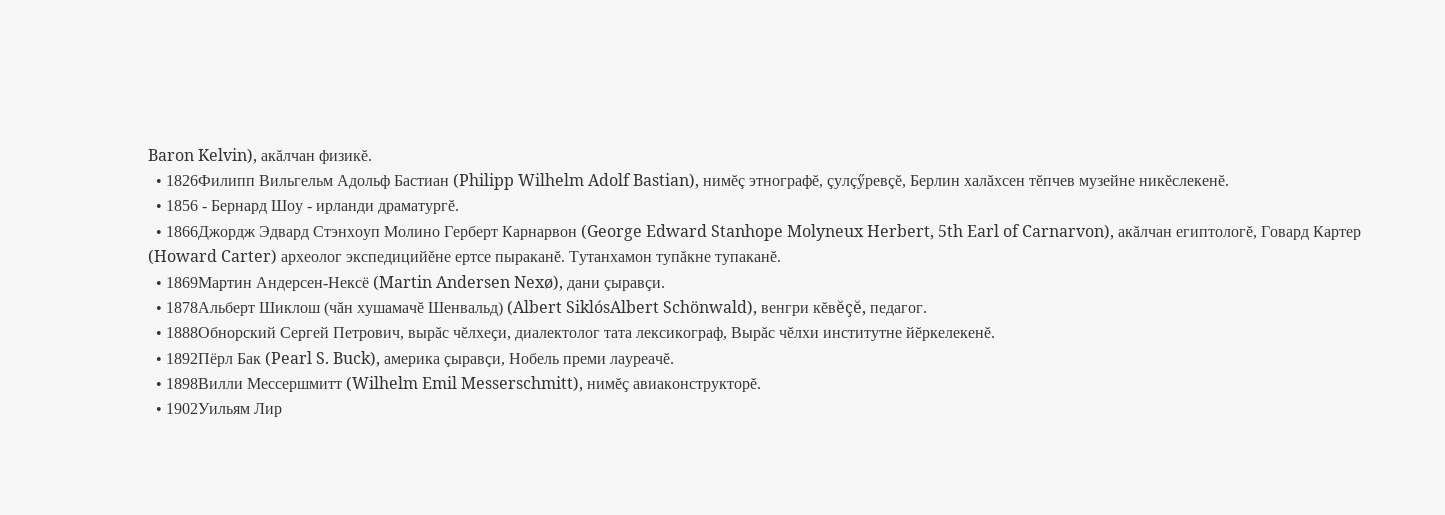Baron Kelvin), акăлчан физикĕ.
  • 1826Филипп Вильгельм Адольф Бастиан (Philipp Wilhelm Adolf Bastian), нимĕç этнографĕ, çулçӳревçĕ, Берлин халăхсен тĕпчев музейне никĕслекенĕ.
  • 1856 - Бернард Шоу - ирланди драматургĕ.
  • 1866Джордж Эдвард Стэнхоуп Молино Герберт Карнарвон (George Edward Stanhope Molyneux Herbert, 5th Earl of Carnarvon), акăлчан египтологĕ, Говард Картер (Howard Carter) археолог экспедицийĕне ертсе пыраканĕ. Тутанхамон тупăкне тупаканĕ.
  • 1869Мартин Андерсен-Нексё (Martin Andersen Nexø), дани çыравçи.
  • 1878Альберт Шиклош (чăн хушамачĕ Шенвальд) (Albert SiklósAlbert Schönwald), венгри кĕвĕçĕ, педагог.
  • 1888Обнорский Сергей Петрович, вырăс чĕлхеçи, диалектолог тата лексикограф, Вырăс чĕлхи институтне йĕркелекенĕ.
  • 1892Пёрл Бак (Pearl S. Buck), америка çыравçи, Нобель преми лауреачĕ.
  • 1898Вилли Мессершмитт (Wilhelm Emil Messerschmitt), нимĕç авиаконструкторĕ.
  • 1902Уильям Лир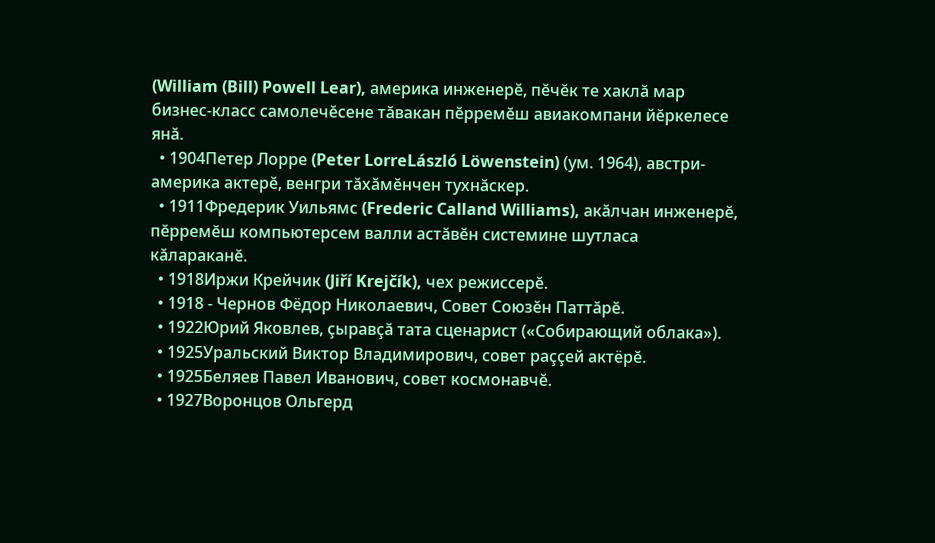(William (Bill) Powell Lear), америка инженерĕ, пĕчĕк те хаклă мар бизнес-класс самолечĕсене тăвакан пĕрремĕш авиакомпани йĕркелесе янă.
  • 1904Петер Лорре (Peter LorreLászló Löwenstein) (ум. 1964), австри-америка актерĕ, венгри тăхăмĕнчен тухнăскер.
  • 1911Фредерик Уильямс (Frederic Calland Williams), акăлчан инженерĕ, пĕрремĕш компьютерсем валли астăвĕн системине шутласа кăлараканĕ.
  • 1918Иржи Крейчик (Jiří Krejčík), чех режиссерĕ.
  • 1918 - Чернов Фёдор Николаевич, Совет Союзĕн Паттăрĕ.
  • 1922Юрий Яковлев, çыравçă тата сценарист («Собирающий облака»).
  • 1925Уральский Виктор Владимирович, совет раççей актёрĕ.
  • 1925Беляев Павел Иванович, совет космонавчĕ.
  • 1927Воронцов Ольгерд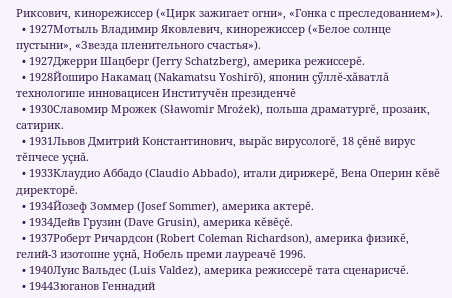Риксович, кинорежиссер («Цирк зажигает огни», «Гонка с преследованием»).
  • 1927Мотыль Владимир Яковлевич, кинорежиссер («Белое солнце пустыни», «Звезда пленительного счастья»).
  • 1927Джерри Шацберг (Jerry Schatzberg), америка режиссерĕ.
  • 1928Йоширо Накамац (Nakamatsu Yoshirō), японин çӳллĕ-хăватлă технологипе инновацисен Институчĕн президенчĕ
  • 1930Славомир Мрожек (Sławomir Mrożek), польша драматургĕ, прозаик, сатирик.
  • 1931Львов Дмитрий Константинович, вырăс вирусологĕ, 18 çĕнĕ вирус тĕпчесе уçнă.
  • 1933Клаудио Аббадо (Claudio Abbado), итали дирижерĕ, Вена Оперин кĕвĕ директорĕ.
  • 1934Йозеф Зоммер (Josef Sommer), америка актерĕ.
  • 1934Дейв Грузин (Dave Grusin), америка кĕвĕçĕ.
  • 1937Роберт Ричардсон (Robert Coleman Richardson), америка физикĕ, гелий-3 изотопне уçнă, Нобель преми лауреачĕ 1996.
  • 1940Луис Вальдес (Luis Valdez), америка режиссерĕ тата сценарисчĕ.
  • 1944Зюганов Геннадий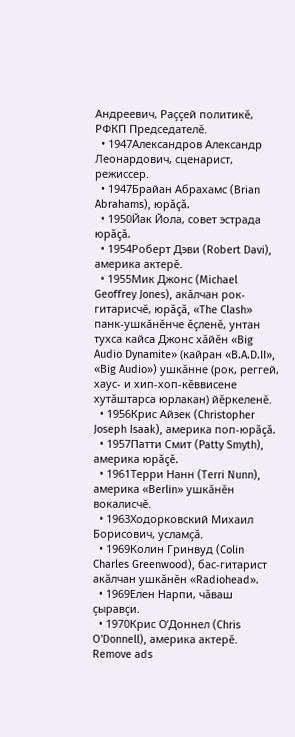Андреевич, Раççей политикĕ, РФКП Председателĕ.
  • 1947Александров Александр Леонардович, сценарист, режиссер.
  • 1947Брайан Абрахамс (Brian Abrahams), юрăçă.
  • 1950Йак Йола, совет эстрада юрăçă.
  • 1954Роберт Дэви (Robert Davi), америка актерĕ.
  • 1955Мик Джонс (Michael Geoffrey Jones), акăлчан рок-гитарисчĕ, юрăçă, «The Clash» панк-ушкăнĕнче ĕçленĕ, унтан тухса кайса Джонс хăйĕн «Big Audio Dynamite» (кайран «B.A.D.II», «Big Audio») ушкăнне (рок, реггей, хаус- и хип-хоп-кĕввисене хутăштарса юрлакан) йĕркеленĕ.
  • 1956Крис Айзек (Christopher Joseph Isaak), америка поп-юрăçă.
  • 1957Патти Смит (Patty Smyth), америка юрăçĕ.
  • 1961Терри Нанн (Terri Nunn), америка «Berlin» ушкăнĕн вокалисчĕ.
  • 1963Ходорковский Михаил Борисович, усламçă.
  • 1969Колин Гринвуд (Colin Charles Greenwood), бас-гитарист акăлчан ушкăнĕн «Radiohead».
  • 1969Елен Нарпи, чăваш çыравçи.
  • 1970Крис О’Доннел (Chris O'Donnell), америка актерĕ.
Remove ads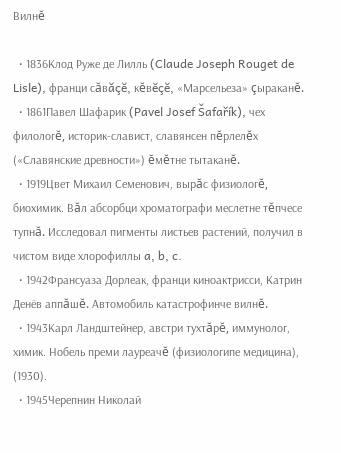Вилнĕ

  • 1836Клод Руже де Лилль (Claude Joseph Rouget de Lisle), франци сăвăçĕ, кĕвĕçĕ, «Марсельеза» çыраканĕ.
  • 1861Павел Шафарик (Pavel Josef Šafařík), чех филологĕ, историк-славист, славянсен пĕрлелĕх («Славянские древности») ĕмĕтне тытаканĕ.
  • 1919Цвет Михаил Семенович, вырăс физиологĕ, биохимик. Вăл абсорбци хроматографи меслетне тĕпчесе тупнă. Исследовал пигменты листьев растений, получил в чистом виде хлорофиллы a, b, c.
  • 1942Франсуаза Дорлеак, франци киноактрисси, Катрин Денёв аппăшĕ. Автомобиль катастрофинче вилнĕ.
  • 1943Карл Ландштейнер, австри тухтăрĕ, иммунолог, химик. Нобель преми лауреачĕ (физиологипе медицина), (1930).
  • 1945Черепнин Николай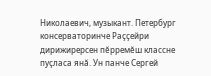Николаевич, музыкант. Петербург консерваторинче Раççейри дирижирерсен пĕрремĕш классне пуçласа янă. Ун панче Сергей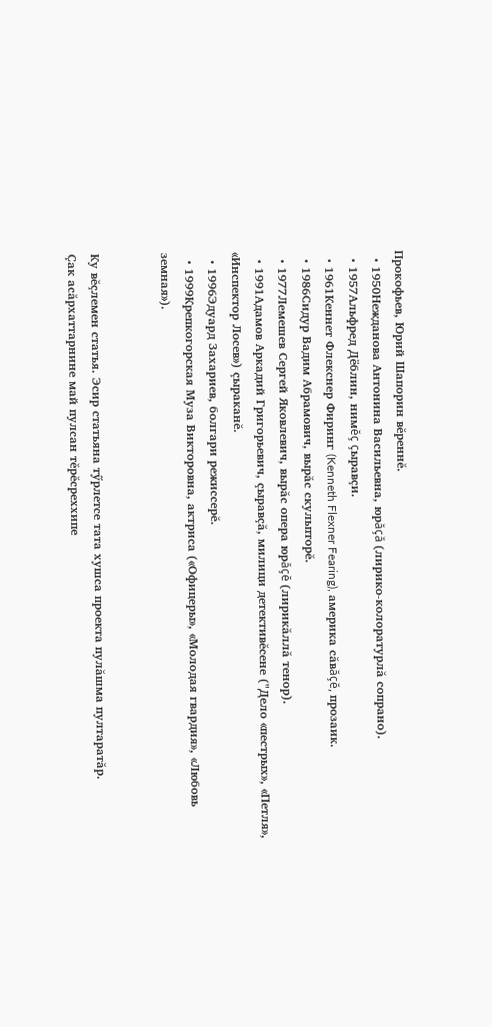Прокофьев, Юрий Шапорин вĕреннĕ.
  • 1950Нежданова Антонина Васильевна, юрăçă (лирико-колоратурлă сопрано).
  • 1957Альфред Дёблин, нимĕç çыравçи.
  • 1961Кеннет Флекснер Фиринг (Kenneth Flexner Fearing), америка сăвăçĕ, прозаик.
  • 1986Сидур Вадим Абрамович, вырăс скульпторĕ.
  • 1977Лемешев Сергей Яковлевич, вырăс опера юрăçĕ (лирикăллă тенор).
  • 1991Адамов Аркадий Григорьевич, çыравçă, милици детективĕсене ("Дело «пестрых», «Петля», «Инспектор Лосев») çыраканĕ.
  • 1996Эдуард Захариев, болгари режиссерĕ.
  • 1999Крепкогорская Муза Викторовна, актриса («Офицеры», «Молодая гвардия», «Любовь земная»).


Ку вĕçлемен статья. Эсир статьяна тӳрлетсе тата хушса проекта пулăшма пултаратăр.
Çак асăрхаттарнине май пулсан тĕрĕсреххипе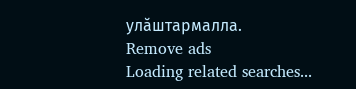улăштармалла.
Remove ads
Loading related searches...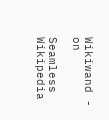Wikiwand - on

Seamless Wikipedia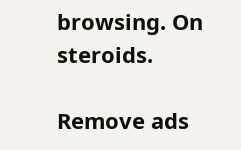browsing. On steroids.

Remove ads